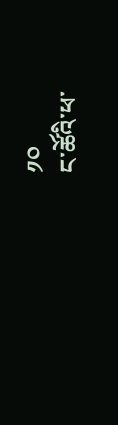༡༠
ང་ཚོའི་ཕ་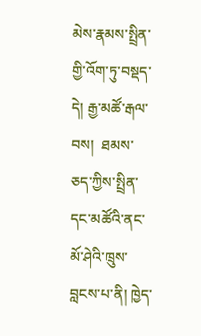མེས་རྣམས་སྤྲིན་གྱི་འོག་ཏུ་བསྡད་དེ། རྒྱ་མཚོ་རྒལ་བས།  ཐམས་ཅད་ཀྱིས་སྤྲིན་དང་མཚོའི་ནང་མོ་ཤེའི་ཁྲུས་བླངས་པ་ནི། ཁྱེད་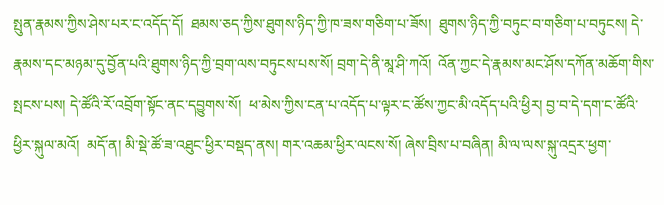སྤུན་རྣམས་ཀྱིས་ཤེས་པར་ང་འདོད་དོ།  ཐམས་ཅད་ཀྱིས་ཐུགས་ཉིད་ཀྱི་ཁ་ཟས་གཅིག་པ་ཟོས།  ཐུགས་ཉིད་ཀྱི་བཏུང་བ་གཅིག་པ་བཏུངས། དེ་རྣམས་དང་མཉམ་དུ་བྱོན་པའི་ཐུགས་ཉིད་ཀྱི་བྲག་ལས་བཏུངས་པས་སོ། བྲག་དེ་ནི་མཱ་ཤི་ཀའོ།  འོན་ཀྱང་དེ་རྣམས་མང་ཤོས་དཀོན་མཆོག་གིས་སྤངས་པས། དེ་ཚོའི་རོ་འབྲོག་སྟོང་ནང་དབྱུགས་སོ།  ཕ་མེས་ཀྱིས་ངན་པ་འདོད་པ་ལྟར་ང་ཚོས་ཀྱང་མི་འདོད་པའི་ཕྱིར། བྱ་བ་དེ་དག་ང་ཚོའི་ཕྱིར་སྐུལ་མའོ།  མདོ་ན། མི་སྡེ་ཚོ་ཟ་འཐུང་ཕྱིར་བསྡད་ནས། གར་འཆམ་ཕྱིར་ལངས་སོ། ཞེས་བྲིས་པ་བཞིན། མི་ལ་ལས་སྐུ་འདྲར་ཕྱག་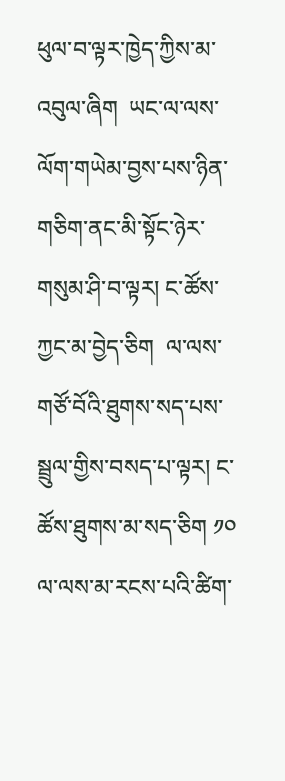ཕུལ་བ་ལྟར་ཁྱེད་ཀྱིས་མ་འབུལ་ཞིག  ཡང་ལ་ལས་ལོག་གཡེམ་བྱས་པས་ཉིན་གཅིག་ནང་མི་སྟོང་ཉེར་གསུམ་ཤི་བ་ལྟར། ང་ཚོས་ཀྱང་མ་བྱེད་ཅིག  ལ་ལས་གཙོ་བོའི་ཐུགས་སད་པས་སྦྲུལ་གྱིས་བསད་པ་ལྟར། ང་ཚོས་ཐུགས་མ་སད་ཅིག ༡༠ ལ་ལས་མ་རངས་པའི་ཚིག་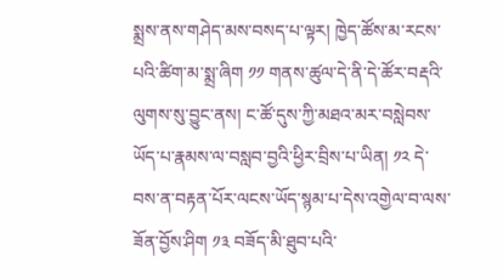སྨྲས་ནས་གཤེད་མས་བསད་པ་ལྟར། ཁྱེད་ཚོས་མ་རངས་པའི་ཚིག་མ་སྨྲ་ཞིག ༡༡ གནས་ཚུལ་དེ་ནི་དེ་ཚོར་བརྡའི་ལུགས་སུ་བྱུང་ནས། ང་ཚོ་དུས་ཀྱི་མཐའ་མར་བསླེབས་ཡོད་པ་རྣམས་ལ་བསླབ་བྱའི་ཕྱིར་བྲིས་པ་ཡིན། ༡༢ དེ་བས་ན་བརྟན་པོར་ལངས་ཡོད་སྙམ་པ་དེས་འགྱེལ་བ་ལས་ཟོན་བྱོས་ཤིག ༡༣ བཟོད་མི་ཐུབ་པའི་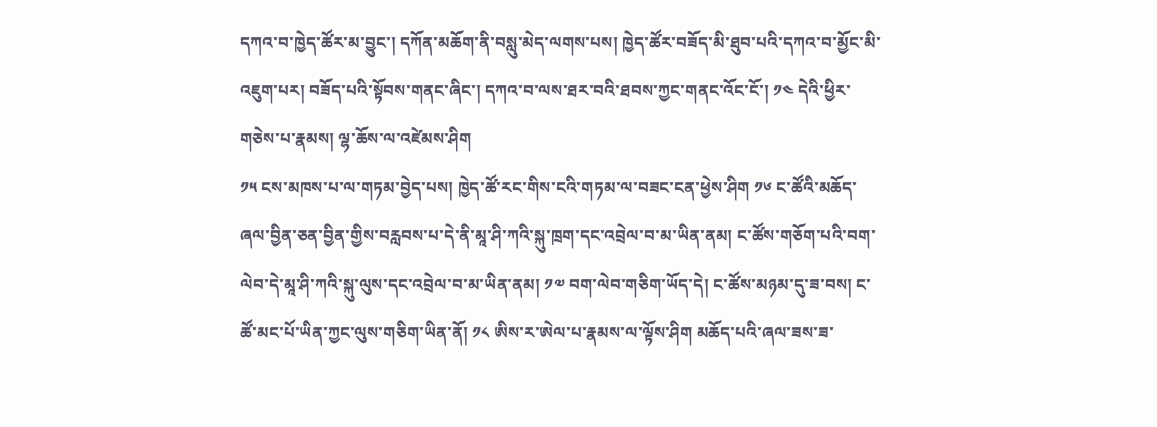དཀའ་བ་ཁྱེད་ཚོར་མ་བྱུང་། དཀོན་མཆོག་ནི་བསླུ་མེད་ལགས་པས། ཁྱེད་ཚོར་བཟོད་མི་ཐུབ་པའི་དཀའ་བ་མྱོང་མི་འཇུག་པར། བཟོད་པའི་སྟོབས་གནང་ཞིང་། དཀའ་བ་ལས་ཐར་བའི་ཐབས་ཀྱང་གནང་འོང་ངོ་། ༡༤ དེའི་ཕྱིར་གཅེས་པ་རྣམས། ལྷ་ཆོས་ལ་འཛེམས་ཤིག
༡༥ ངས་མཁས་པ་ལ་གཏམ་བྱེད་པས། ཁྱེད་ཚོ་རང་གིས་ངའི་གཏམ་ལ་བཟང་ངན་ཕྱེས་ཤིག ༡༦ ང་ཚོའི་མཆོད་ཞལ་བྱིན་ཅན་བྱིན་གྱིས་བརླབས་པ་དེ་ནི་མཱ་ཤི་ཀའི་སྐུ་ཁྲག་དང་འབྲེལ་བ་མ་ཡིན་ནམ། ང་ཚོས་གཅོག་པའི་བག་ལེབ་དེ་མཱ་ཤི་ཀའི་སྐུ་ལུས་དང་འབྲེལ་བ་མ་ཡིན་ནམ། ༡༧ བག་ལེབ་གཅིག་ཡོད་དེ། ང་ཚོས་མཉམ་དུ་ཟ་བས། ང་ཚོ་མང་པོ་ཡིན་ཀྱང་ལུས་གཅིག་ཡིན་ནོ། ༡༨ ཨིས་ར་ཨེལ་པ་རྣམས་ལ་ལྟོས་ཤིག མཆོད་པའི་ཞལ་ཟས་ཟ་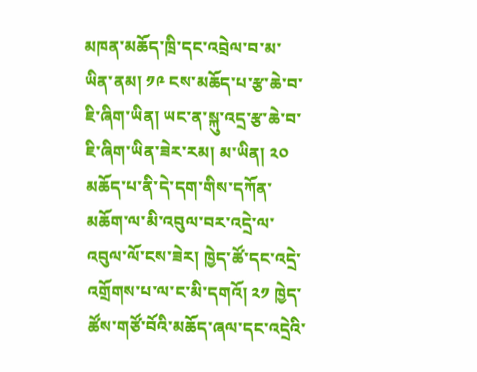མཁན་མཆོད་ཁྲི་དང་འབྲེལ་བ་མ་ཡིན་ནམ། ༡༩ ངས་མཆོད་པ་རྩ་ཆེ་བ་ཇི་ཞིག་ཡིན། ཡང་ན་སྐུ་འདྲ་རྩ་ཆེ་བ་ཇི་ཞིག་ཡིན་ཟེར་རམ། མ་ཡིན། ༢༠ མཆོད་པ་ནི་དེ་དག་གིས་དཀོན་མཆོག་ལ་མི་འབུལ་བར་འདྲེ་ལ་འབུལ་ལོ་ངས་ཟེར། ཁྱེད་ཚོ་དང་འདྲེ་འགྲོགས་པ་ལ་ང་མི་དགའོ། ༢༡ ཁྱེད་ཚོས་གཙོ་བོའི་མཆོད་ཞལ་དང་འདྲེའི་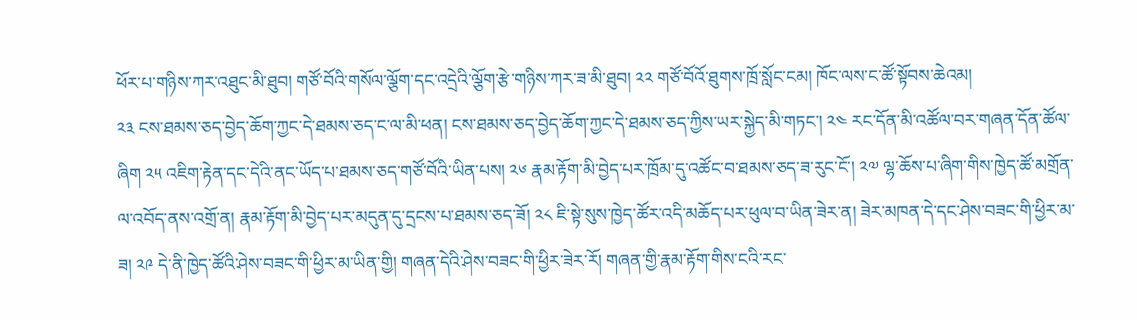ཕོར་པ་གཉིས་ཀར་འཐུང་མི་ཐུབ། གཙོ་བོའི་གསོལ་ལྕོག་དང་འདྲེའི་ལྕོག་རྩེ་གཉིས་ཀར་ཟ་མི་ཐུབ། ༢༢ གཙོ་བོའོ་ཐུགས་ཁྲོ་སློང་ངམ། ཁོང་ལས་ང་ཚོ་སྟོབས་ཆེའམ།
༢༣ ངས་ཐམས་ཅད་བྱེད་ཆོག་ཀྱང་དེ་ཐམས་ཅད་ང་ལ་མི་ཕན། ངས་ཐམས་ཅད་བྱེད་ཆོག་ཀྱང་དེ་ཐམས་ཅད་ཀྱིས་ཡར་སྐྱེད་མི་གཏང་། ༢༤ རང་དོན་མི་འཚོལ་བར་གཞན་དོན་ཚོལ་ཞིག ༢༥ འཇིག་རྟེན་དང་དེའི་ནང་ཡོད་པ་ཐམས་ཅད་གཙོ་བོའི་ཡིན་པས། ༢༦ རྣམ་རྟོག་མི་བྱེད་པར་ཁྲོམ་དུ་འཚོང་བ་ཐམས་ཅད་ཟ་རུང་ངོ་། ༢༧ ལྷ་ཆོས་པ་ཞིག་གིས་ཁྱེད་ཚོ་མགྲོན་ལ་འབོད་ནས་འགྲོ་ན། རྣམ་རྟོག་མི་བྱེད་པར་མདུན་དུ་དྲངས་པ་ཐམས་ཅད་ཟོ། ༢༨ ཇི་སྟེ་སུས་ཁྱེད་ཚོར་འདི་མཆོད་པར་ཕུལ་བ་ཡིན་ཟེར་ན། ཟེར་མཁན་དེ་དང་ཤེས་བཟང་གི་ཕྱིར་མ་ཟ། ༢༩ དེ་ནི་ཁྱེད་ཚོའི་ཤེས་བཟང་གི་ཕྱིར་མ་ཡིན་གྱི། གཞན་དེའི་ཤེས་བཟང་གི་ཕྱིར་ཟེར་རོ། གཞན་གྱི་རྣམ་རྟོག་གིས་ངའི་རང་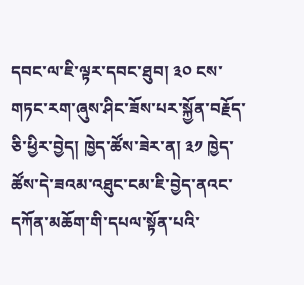དབང་ལ་ཇི་ལྟར་དབང་ཐུབ། ༣༠ ངས་གཏང་རག་ཞུས་ཤིང་ཟོས་པར་སྐྱོན་བརྗོད་ཅི་ཕྱིར་བྱེད། ཁྱེད་ཚོས་ཟེར་ན། ༣༡ ཁྱེད་ཚོས་དེ་ཟའམ་འཐུང་ངམ་ཇི་བྱེད་ནའང་དཀོན་མཆོག་གི་དཔལ་སྟོན་པའི་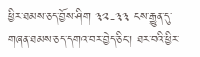ཕྱིར་ཐམས་ཅད་བྱོས་ཤིག ༣༢-༣༣ ངས་རྒྱུན་དུ་གཞན་ཐམས་ཅད་དགའ་བར་བྱེད་ཅིང་། ཐར་བའི་ཕྱིར་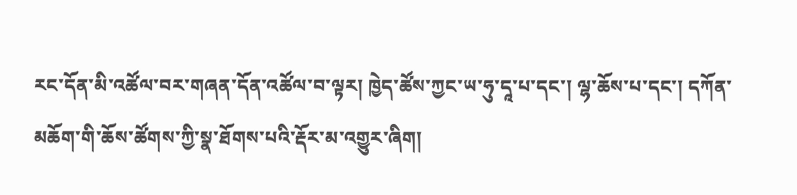རང་དོན་མི་འཚོལ་བར་གཞན་དོན་འཚོལ་བ་ལྟར། ཁྱེད་ཚོས་ཀྱང་ཡ་ཧུ་དཱ་པ་དང་། ལྷ་ཆོས་པ་དང་། དཀོན་མཆོག་གི་ཆོས་ཚོགས་ཀྱི་སྣ་ཐོགས་པའི་རྡོར་མ་འགྱུར་ཞིག།